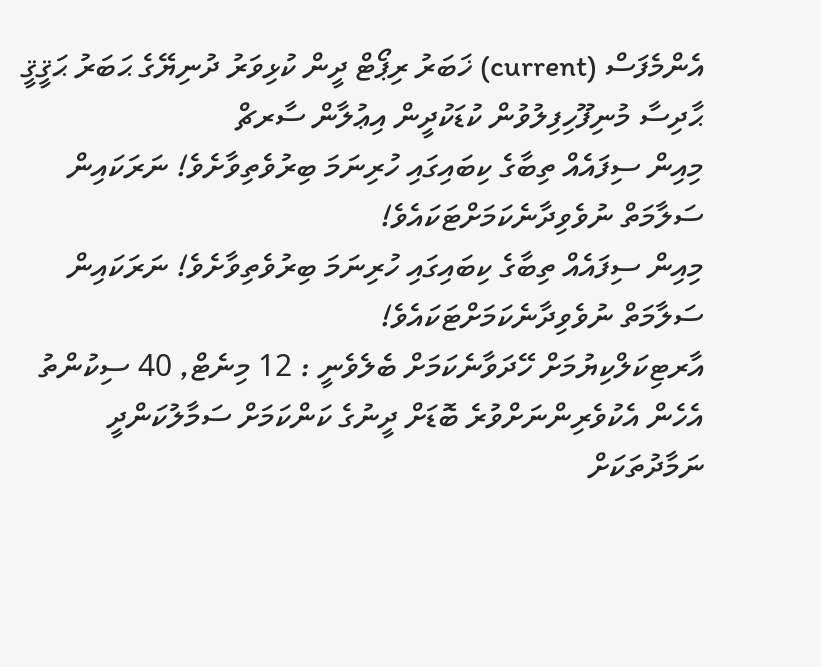އެންމެފަސް (current) ޚަބަރު ރިޕޯޓް ދީން ކުޅިވަރު ދުނިޔޭގެ ޙަބަރު ޙަޤީޤީ ޙާދިސާ މުނިފޫހިފިލުވުން ކުޑަކުދީން އިޢުލާން ސާރޗް
މިއިން ސިފައެއް ތިބާގެ ކިބައިގައި ހުރިނަމަ ބިރުވެތިވާށެވެ! ނަރަކައިން ސަލާމަތް ނުވެވިދާނެކަމަށްޓަކައެވެ!
މިއިން ސިފައެއް ތިބާގެ ކިބައިގައި ހުރިނަމަ ބިރުވެތިވާށެވެ! ނަރަކައިން ސަލާމަތް ނުވެވިދާނެކަމަށްޓަކައެވެ!
އާރޓިކަލްކިޔުމަށް ހޭދަވާނެކަމަށް ބެލެވެނީ : 12 މިނެޓް, 40 ސިކުންތު
އެހެން އެކުވެރިންނަށްވުރެ ބޮޑަށް ދީނުގެ ކަންކަމަށް ސަމާލުކަންދީ ނަމާދުތަކަށް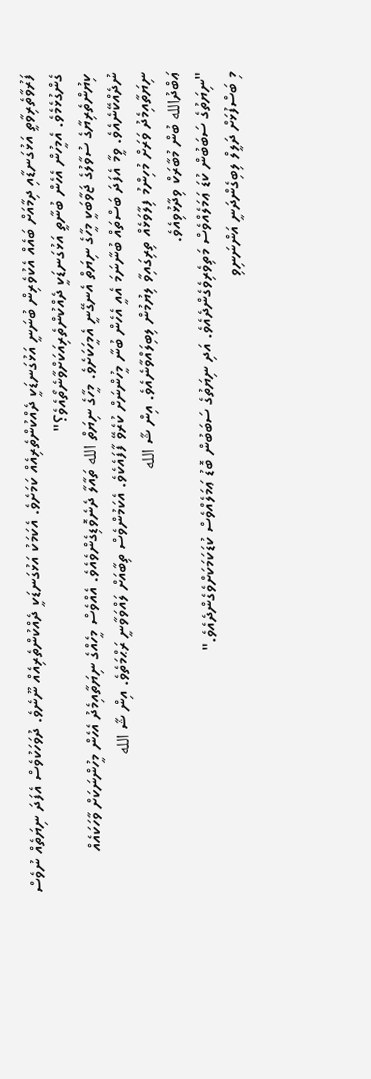ފަރުވާތެރިވާތީ އަޅުގަނޑާއި ދިމާއަށް ބައެއް އެކުވެރިން ބުނަނީ އަޅުގަނޑަކީ ދެއްކުންތެރިއެއް ކަމަށެވެ. އެކަމަކު އަޅުގަނޑަކީ ދެއްކުންތެރިއެއް ނޫނެވެ. ދުވަހަކުވެސް އެފަދަ ނިޔަތެއް ނުވެސް ގެންގުޅެމެވެ. އެމީހުން އެހެން ބުނާތީ އަޅުގަނޑަކީ ދެއްކުންތެރިއަކަށްވާނެތޯއެވެ؟"
ކިޔުންތެރިޔާގެ ސުވާލުގެ ޖަވާބަކީ މީހާގެ ނިޔަތް އެނގޭނީ އެމީހަކަށެވެ. މީހާގެ ނިޔަތް الله ތައާލާ ދެނެވޮޑިގެންވެއެވެ. އެއްވެސް މީހެއްގެ ނިޔަތާއިމެދު އެހެން މީހުންނަކަށް ވާހަކައެއް ނުދެއްކޭނެއެވެ. ވީމާ އެފަދަ ބަސްތައް ބުނާނަމަ އެއީ އެހެން ބުނާ މީހުންނަށް ކުރެވޭ ފާފައެކެވެ. އެކަމުންވެސް ތިބާއަށް ލައްވަވާނީ ރަޙްމަތެވެ. އިން ޝާ الله
ނިޔަތާއިމެދު ވަރަށް މުހިންމު ފިލާވަޅެއް ތިރިގައިވާ ލިޔުމުން ލިބިލައްވާނެއެވެ. އިން ޝާ الله
ޢަބްދުالله ބުން މުބާރަކް ވިދާޅުވިއެވެ.
"ނިޔަތުގެ ސަބަބުން ކުޑަ ޢަމަލެއްވެސް މަތިވެރިވެގެންދެއެވެ. އަދި ނިޔަތުގެ ސަބަބުން ބޮޑު ޢަމަލެއްވެސް ކުޑަކަމަކަށްވެގެންދެއެވެ."
މި ބަސްފުޅަށް ދަލީލް ލިބިގެންދަނީ އަންނަނިވި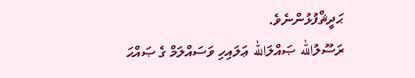ޙަދީޘްފުޅުންނެވެ.
ރަސޫލުالله ޞައްލަالله ޢަލައިހި ވަސައްލަމް ގެ ޞައްޙަ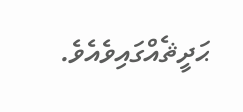ޙަދީޘެއްގައިވެއެވެ.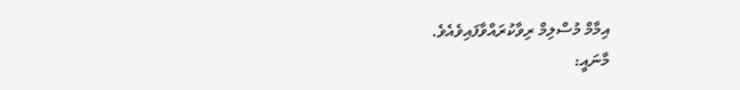އިމާމް މުސްލިމް ރިވާކުރައްވާފައިވެއެވެ.
މާނައީ: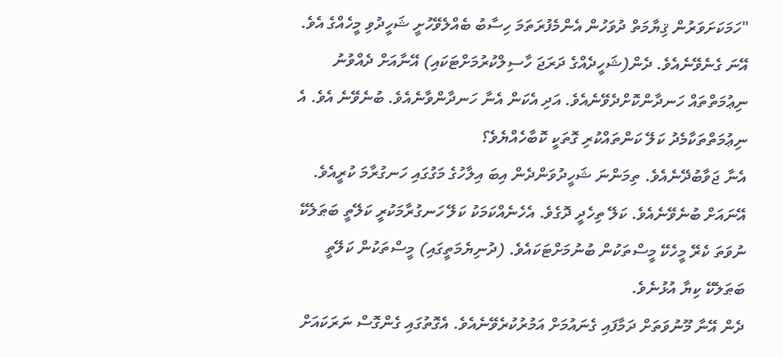"ހަމަކަށަވަރުން ޤިޔާމަތް ދުވަހުން އެންމެފުރަތަމަ ހިސާބު ބެއްލެވޭހުށީ ޝަހީދުވި މީހެއްގެ އެވެ. އޭނަ ގެނެވޭނެއެވެ. ދެން(ޝަހީދެއްގެ ދަރަޖަ ހާސިލްކުރުމަށްޓަކައި) އޭނާއަށް ދެއްވުނު ނިޢުމަތްތައް ހަނދާންކޮށްދެވޭނެއެވެ. އަދި އެކަން އެނާ ހަނދާންވާނެއެވެ. ބުނެވޭނެ އެވެ. އެ ނިޢުމަތްތަކާމެދު ކަލޭ ކަންތައްކުރި ގޮތަކީ ކޮބާހެއްޔެވެ؟
އެނާ ޖަވާބުދޭނެއެވެ. ތިމަންނަ ޝަހީދުވަންދެން އިބަ އިލާހުގެ މަގުގައި ހަނގުރާމަ ކުރީއެވެ.
އޭނައަށް ބުނެވޭނެއެވެ. ކަލޭ ތިހެދީ ދޮގެވެ. އެހެނެއްކަމަކު ކަލޭ ހަނގުރާމަކުރީ ކަލޭތީ ބަޠަލެކޭ ނުވަތަ ކެރޭ މީހެކޭ މީސްތަކުން ބުނުމަށްޓަކައެވެ. (ދުނިޔެމަތީގައި) މީސްތަކުން ކަލޭތީ ބަޠަލެކޭ ކިޔާ އުޅުނެވެ.
ދެން އޭނާ މޫނުވަތަށް ދަމާފައި ގެނައުމަށް އަމުރުކުރެވޭނެއެވެ. އެގޮތުގައި ގެންގޮސް ނަރަކައަށް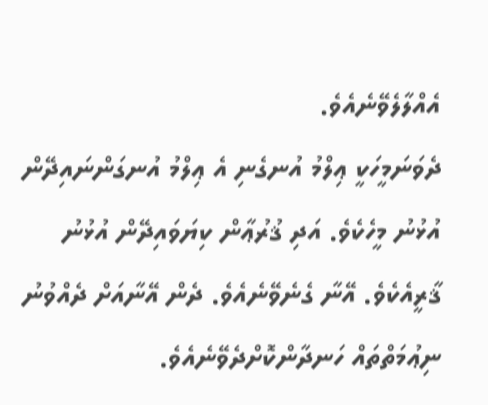އެއްލާލެވޭނެއެވެ.
ދެވަނަމީހަކީ ޢިލްމު އުނގެނި އެ ޢިލްމު އުނގަންނައިދޭން އުޅުނު މީހެކެވެ. އަދި ޤުރުޢާން ކިޔަވައިދޭން އުޅުނު ޤާރީއެކެވެ. އޭނާ ގެނެވޭނެއެވެ. ދެން އޭނާއަށް ދެއްވުނު ނިޢުމަތްތައް ހަނދާންކޮށްދެވޭނެއެވެ.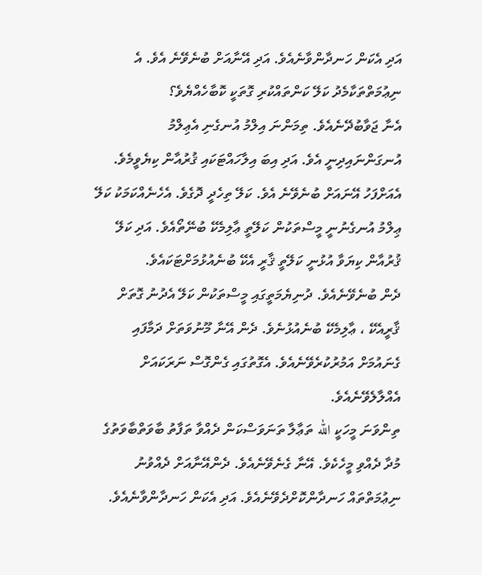އަދި އެކަން ހަނދާންވާނެއެވެ. އަދި އޭނާއަށް ބުނެވޭނެ އެވެ. އެ ނިޢުމަތްތަކާމެދު ކަލޭ ކަންތައްކުރި ގޮތަކީ ކޮބާހެއްޔެވެ؟
އެނާ ޖަވާބުދޭނެއެވެ. ތިމަންނަ އިލްމު އުނގެނި އެޢިލްމު އުނގަންނައިދިނީ އެވެ. އަދި އިބަ އިލާހައްޓަކައި ޤުރުއާން ކިޔެވީމެވެ.
އެއަށްފަހު އޭނައަށް ބުނެވޭނެ އެވެ. ކަލޭ ތިހެދީ ދޮގެވެ. އެހެނެއްކަމަކު ކަލޭ ޢިލްމު އުނގެނުނީ މީސްތަކުން ކަލޭތީ ޢާލިމެކޭ ބުނޭތޯއެވެ. އަދި ކަލޭ ޤުރުއާން ކިޔަވާ އުޅުނީ ކަލޭތީ ޤާރީ އެކޭ ބުނެއުޅުމަށްޓަކައެވެ.
ދެން ބުނެވޭނެއެވެ. ދުނިޔެމަތީގައި މީސްތަކުން ކަލޭ އެދުނު ގޮތަށް ޤާރީއެކޭ ، ޢާލިމެކޭ ބުނެއުޅުނެވެ. ދެން އޭނާ މޫނުވަތަށް ދަމާފައި ގެނައުމަށް އަމުރުކުރެވޭނެއެވެ. އެގޮތުގައި ގެންގޮސް ނަރަކައަށް އެއްލާލެވޭނެއެވެ.
ތިންވަނަ މީހަކީ الله ތަޢާލާ ތަނަވަސްކަން ދެއްވާ ތަފާތު ބާވަތްބާވަތުގެ މުދާ ދެއްވި މީހެކެވެ. އޭނާ ގެނެވޭނެއެވެ. ދެންއޭނާއަށް ދެއްވުނު ނިޢުމަތްތައް ހަނދާންކޮށްދެވޭނެއެވެ. އަދި އެކަން ހަނދާންވާނެއެވެ.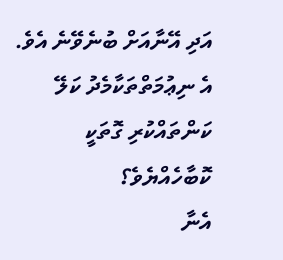އަދި އޭނާއަށް ބުނެވޭނެ އެވެ. އެ ނިޢުމަތްތަކާމެދު ކަލޭ ކަންތައްކުރި ގޮތަކީ ކޮބާހެއްޔެވެ؟
އެނާ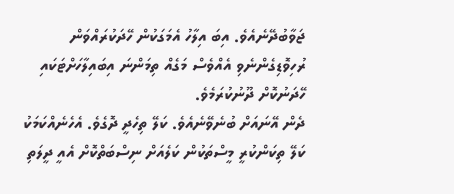ޖަވާބުދޭނެއެވެ. އިބަ އިލާހު އެމަގަކުން ހޭދަކުރައްވަން ރުހިވޮޑިގެންނެވި އެއްވެސް މަގެއް ތިމަންނަ އިބައިލާހަށްޓަކައި ހޭދަނުކޮށް ދޫނުކުރަމެވެ.
ދެން އޭނައަށް ބުނެވޭނެއެވެ. ކަލޭ ތިހެދީ ދޮގެވެ. އެހެނެއްކަމަކު ކަލޭ ތިކަންކުރީ މީސްތަކުން ކަލެއަށް ނިސްބަތްކޮށް އެއީ ދީލަތި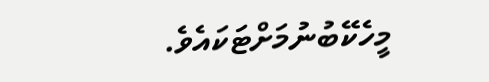މީހެކޭބުނުމަށްޓަކައެވެ.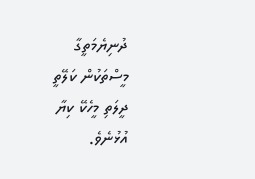ދުނިޔެމަތީގާ މީސްތަކުން ކަލޭތީ ދީލަތި މީހެކޭ ކިޔާ އުޅުނެވެ.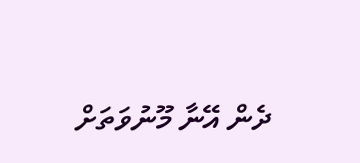ދެން އޭނާ މޫނުވަތަށް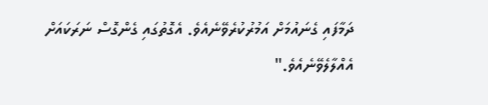ދަމާފައި ގެނައުމަށް އަމުރުކުރެވޭނެއެވެ. އެގޮތުގައި ގެންގޮސް ނަރަކައަށް އެއްލާލެވޭނެއެވެ."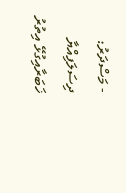- މަސްދަރު: ދިސަލަފިއްޔާ
ޚަބަރާއިގުޅޭ އިތުރު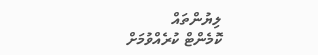ލިޔުންތައް
ކޮމެންޓް ކުރެއްވުމަށް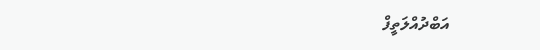އަބްދުއްލަތީފް